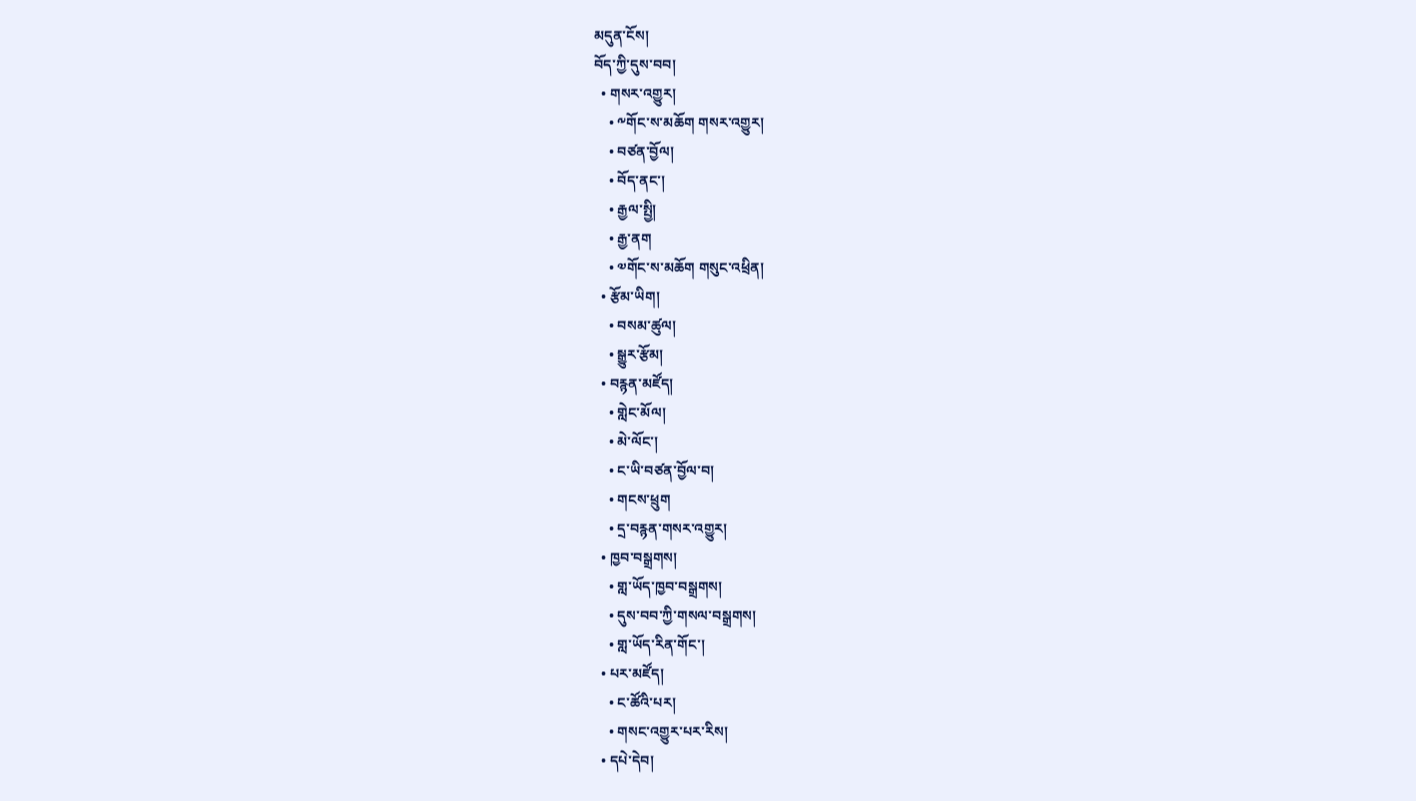མདུན་ངོས།
བོད་ཀྱི་དུས་བབ།
  • གསར་འགྱུར།
    • ༸གོང་ས་མཆོག གསར་འགྱུར།
    • བཙན་བྱོལ།
    • བོད་ནང་།
    • རྒྱལ་སྤྱི།
    • རྒྱ་ནག
    • ༧གོང་ས་མཆོག གསུང་འཕྲིན།
  • རྩོམ་ཡིག།
    • བསམ་ཚུལ།
    • སྒྱུར་རྩོམ།
  • བརྙན་མཛོད།
    • གླེང་མོལ།
    • མེ་ལོང་།
    • ང་ཡི་བཙན་བྱོལ་བ།
    • གངས་ཕྲུག
    • དྲ་བརྙན་གསར་འགྱུར།
  • ཁྱབ་བསྒྲགས།
    • གླ་ཡོད་ཁྱབ་བསྒྲགས།
    • དུས་བབ་ཀྱི་གསལ་བསྒྲགས།
    • གླ་ཡོད་རིན་གོང་།
  • པར་མཛོད།
    • ང་ཚོའི་པར།
    • གསང་འགྱུར་པར་རིས།
  • དཔེ་དེབ།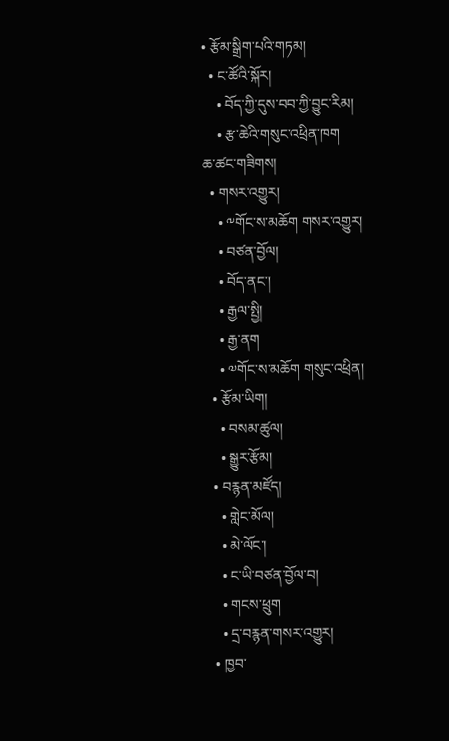• རྩོམ་སྒྲིག་པའི་གཏམ།
  • ང་ཚོའི་སྐོར།
    • བོད་ཀྱི་དུས་བབ་ཀྱི་བྱུང་རིམ།
    • རྩ་ཆེའི་གསུང་འཕྲིན་ཁག
ཆ་ཚང་གཟིགས།
  • གསར་འགྱུར།
    • ༸གོང་ས་མཆོག གསར་འགྱུར།
    • བཙན་བྱོལ།
    • བོད་ནང་།
    • རྒྱལ་སྤྱི།
    • རྒྱ་ནག
    • ༧གོང་ས་མཆོག གསུང་འཕྲིན།
  • རྩོམ་ཡིག།
    • བསམ་ཚུལ།
    • སྒྱུར་རྩོམ།
  • བརྙན་མཛོད།
    • གླེང་མོལ།
    • མེ་ལོང་།
    • ང་ཡི་བཙན་བྱོལ་བ།
    • གངས་ཕྲུག
    • དྲ་བརྙན་གསར་འགྱུར།
  • ཁྱབ་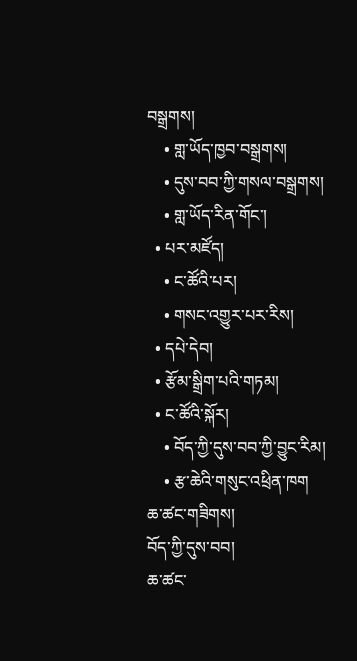བསྒྲགས།
    • གླ་ཡོད་ཁྱབ་བསྒྲགས།
    • དུས་བབ་ཀྱི་གསལ་བསྒྲགས།
    • གླ་ཡོད་རིན་གོང་།
  • པར་མཛོད།
    • ང་ཚོའི་པར།
    • གསང་འགྱུར་པར་རིས།
  • དཔེ་དེབ།
  • རྩོམ་སྒྲིག་པའི་གཏམ།
  • ང་ཚོའི་སྐོར།
    • བོད་ཀྱི་དུས་བབ་ཀྱི་བྱུང་རིམ།
    • རྩ་ཆེའི་གསུང་འཕྲིན་ཁག
ཆ་ཚང་གཟིགས།
བོད་ཀྱི་དུས་བབ།
ཆ་ཚང་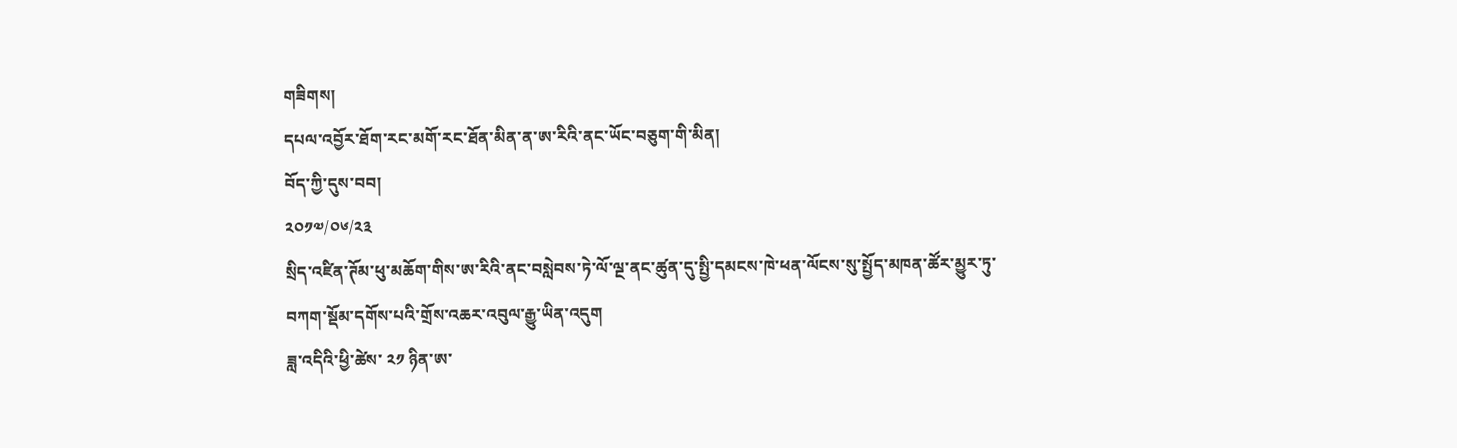གཟིགས།
དཔལ་འབྱོར་ཐོག་རང་མགོ་རང་ཐོན་མིན་ན་ཨ་རིའི་ནང་ཡོང་བཅུག་གི་མིན།
བོད་ཀྱི་དུས་བབ།
༢༠༡༧/༠༦/༢༣
སྲིད་འཛིན་ཊོམ་ཕུ་མཆོག་གིས་ཨ་རིའི་ནང་བསླེབས་ཏེ་ལོ་ལྔ་ནང་ཚུན་དུ་སྤྱི་དམངས་ཁེ་ཕན་ལོངས་སུ་སྤྱོད་མཁན་ཚོར་མྱུར་ཏུ་བཀག་སྡོམ་དགོས་པའི་གྲོས་འཆར་འབུལ་རྒྱུ་ཡིན་འདུག
ཟླ་འདིའི་ཕྱི་ཚེས་ ༢༡ ཉིན་ཨ་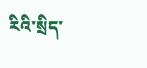རིའི་སྲིད་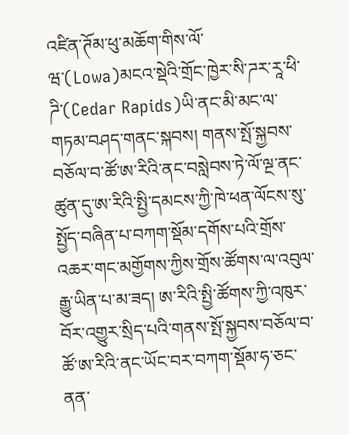འཛིན་ཊོམ་ཕུ་མཆོག་གིས་ལོ་ཝ་(Lowa)མངའ་སྡེའི་གྲོང་ཁྱེར་སི་ཌར་རཱ་ཕི་ཌི་(Cedar Rapids)ཡི་ནང་མི་མང་ལ་གཏམ་བཤད་གནང་སྐབས། གནས་སྤོ་སྐྱབས་བཅོལ་བ་ཚོ་ཨ་རིའི་ནང་བསླེབས་ཏེ་ལོ་ལྔ་ནང་ཚུན་དུ་ཨ་རིའི་སྤྱི་དམངས་ཀྱི་ཁེ་ཕན་ལོངས་སུ་སྤྱོད་བཞིན་པ་བཀག་སྡོམ་དགོས་པའི་གྲོས་འཆར་གང་མགྱོགས་ཀྱིས་གྲོས་ཚོགས་ལ་འབུལ་རྒྱུ་ཡིན་པ་མ་ཟད། ཨ་རིའི་སྤྱི་ཚོགས་ཀྱི་འཁུར་བོར་འགྱུར་སྲིད་པའི་གནས་སྤོ་སྐྱབས་བཅོལ་བ་ཚོ་ཨ་རིའི་ནང་ཡོང་བར་བཀག་སྡོམ་ཧ་ཅང་ནན་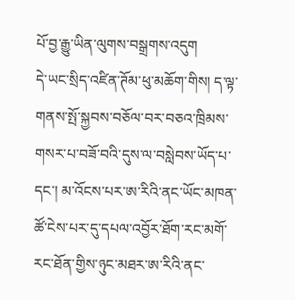པོ་བྱ་རྒྱུ་ཡིན་ལུགས་བསྒྲགས་འདུག
དེ་ཡང་སྲིད་འཛིན་ཊོམ་ཕུ་མཆོག་གིས། ད་ལྟ་གནས་སྤོ་སྐྱབས་བཅོལ་བར་བཅའ་ཁྲིམས་གསར་པ་བཟོ་བའི་དུས་ལ་བསླེབས་ཡོད་པ་དང་། མ་འོངས་པར་ཨ་རིའི་ནང་ཡོང་མཁན་ཚོ་ངེས་པར་དུ་དཔལ་འབྱོར་ཐོག་རང་མགོ་རང་ཐོན་གྱིས་ཉུང་མཐར་ཨ་རིའི་ནང་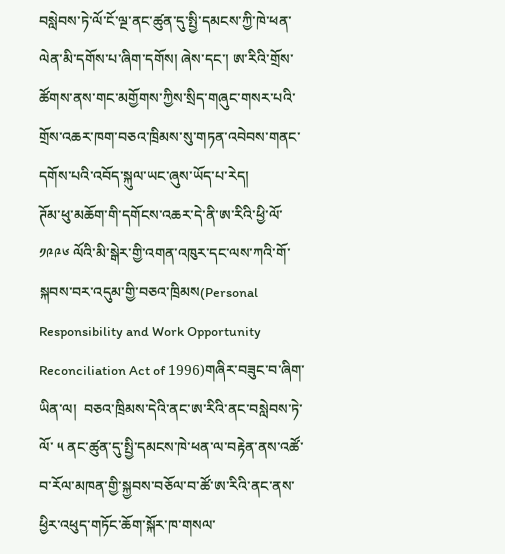བསླེབས་ཏེ་ལོ་ངོ་ལྔ་ནང་ཚུན་དུ་སྤྱི་དམངས་ཀྱི་ཁེ་ཕན་ལེན་མི་དགོས་པ་ཞིག་དགོས། ཞེས་དང་། ཨ་རིའི་གྲོས་ཚོགས་ནས་གང་མགྱོགས་ཀྱིས་སྲིད་གཞུང་གསར་པའི་གྲོས་འཆར་ཁག་བཅའ་ཁྲིམས་སུ་གཏན་འབེབས་གནང་དགོས་པའི་འབོད་སྐུལ་ཡང་ཞུས་ཡོད་པ་རེད།
ཊོམ་ཕུ་མཆོག་གི་དགོངས་འཆར་དེ་ནི་ཨ་རིའི་ཕྱི་ལོ་ ༡༩༩༦ ལོའི་མི་སྒེར་གྱི་འགན་འཁུར་དང་ལས་ཀའི་གོ་སྐབས་བར་འདུམ་གྱི་བཅའ་ཁྲིམས(Personal Responsibility and Work Opportunity Reconciliation Act of 1996)གཞིར་བཟུང་བ་ཞིག་ཡིན་ལ།  བཅའ་ཁྲིམས་དེའི་ནང་ཨ་རིའི་ནང་བསླེབས་ཏེ་ལོ་ ༥ ནང་ཚུན་དུ་སྤྱི་དམངས་ཁེ་ཕན་ལ་བརྟེན་ནས་འཚོ་བ་རོལ་མཁན་གྱི་སྐྱབས་བཅོལ་བ་ཚོ་ཨ་རིའི་ནང་ནས་ཕྱིར་འཕུད་གཏོང་ཆོག་སྐོར་ཁ་གསལ་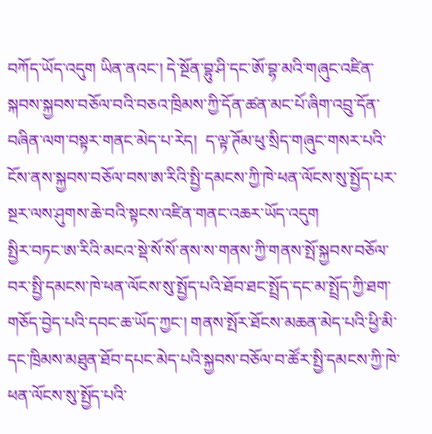བཀོད་ཡོད་འདུག ཡིན་ནའང་། དེ་སྔོན་བྷུ་ཤི་དང་ཨོ་བྷ་མའི་གཞུང་འཛིན་སྐབས་སྐྱབས་བཅོལ་བའི་བཅའ་ཁྲིམས་ཀྱི་དོན་ཚན་མང་པོ་ཞིག་འབྲུ་དོན་བཞིན་ལག་བསྟར་གནང་མེད་པ་རེད།  ད་ལྟ་ཊོམ་ཕུ་སྲིད་གཞུང་གསར་པའི་ངོས་ནས་སྐྱབས་བཅོལ་བས་ཨ་རིའི་སྤྱི་དམངས་ཀྱི་ཁེ་ཕན་ལོངས་སུ་སྤྱོད་པར་སྔར་ལས་ཤུགས་ཆེ་བའི་སྟངས་འཛིན་གནང་འཆར་ཡོད་འདུག
སྤྱིར་བཏང་ཨ་རིའི་མངའ་སྡེ་སོ་སོ་ནས་ས་གནས་ཀྱི་གནས་སྤོ་སྐྱབས་བཅོལ་བར་སྤྱི་དམངས་ཁེ་ཕན་ལོངས་སུ་སྤྱོད་པའི་ཐོབ་ཐང་སྤྲོད་དང་མ་སྤྲོད་ཀྱི་ཐག་གཅོད་བྱེད་པའི་དབང་ཆ་ཡོད་ཀྱང་། གནས་སྤོར་ཐོངས་མཆན་མེད་པའི་ཕྱི་མི་དང་ཁྲིམས་མཐུན་ཐོབ་དཔང་མེད་པའི་སྐྱབས་བཅོལ་བ་ཚོར་སྤྱི་དམངས་ཀྱི་ཁེ་ཕན་ལོངས་སུ་སྤྱོད་པའི་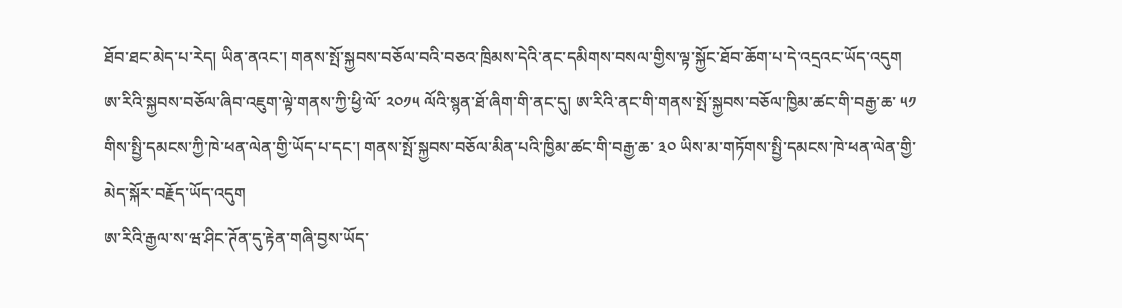ཐོབ་ཐང་མེད་པ་རེད། ཡིན་ནའང་། གནས་སྤོ་སྐྱབས་བཅོལ་བའི་བཅའ་ཁྲིམས་དེའི་ནང་དམིགས་བསལ་གྱིས་ལྟ་སྐྱོང་ཐོབ་ཆོག་པ་དེ་འདྲའང་ཡོད་འདུག
ཨ་རིའི་སྐྱབས་བཅོལ་ཞིབ་འཇུག་ལྟེ་གནས་ཀྱི་ཕྱི་ལོ་ ༢༠༡༥ ལོའི་སྙན་ཐོ་ཞིག་གི་ནང་དུ། ཨ་རིའི་ནང་གི་གནས་སྤོ་སྐྱབས་བཅོལ་ཁྱིམ་ཚང་གི་བརྒྱ་ཆ་ ༥༡ གིས་སྤྱི་དམངས་ཀྱི་ཁེ་ཕན་ལེན་གྱི་ཡོད་པ་དང་། གནས་སྤོ་སྐྱབས་བཅོལ་མིན་པའི་ཁྱིམ་ཚང་གི་བརྒྱ་ཆ་ ༣༠ ཡིས་མ་གཏོགས་སྤྱི་དམངས་ཁེ་ཕན་ལེན་གྱི་མེད་སྐོར་བརྗོད་ཡོད་འདུག
ཨ་རིའི་རྒྱལ་ས་ཝ་ཤིང་ཊོན་དུ་རྟེན་གཞི་བྱས་ཡོད་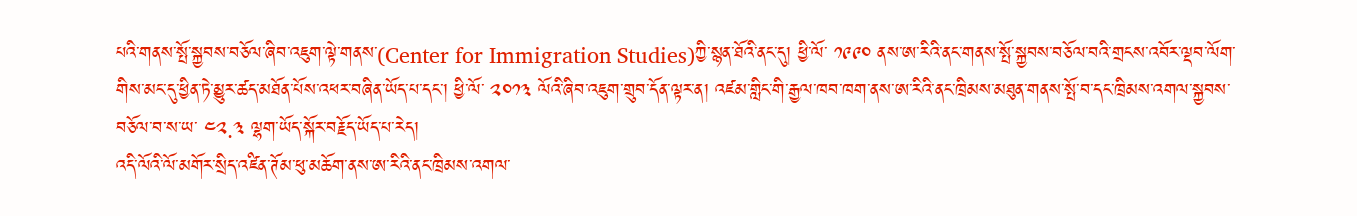པའི་གནས་སྤོ་སྐྱབས་བཅོལ་ཞིབ་འཇུག་ལྟེ་གནས་(Center for Immigration Studies)ཀྱི་སྙན་ཐོའི་ནང་དུ། ཕྱི་ལོ་ ༡༩༩༠ ནས་ཨ་རིའི་ནང་གནས་སྤོ་སྐྱབས་བཅོལ་བའི་གྲངས་འབོར་ལྡབ་ལོག་གིས་མང་དུ་ཕྱིན་ཏེ་མྱུར་ཚད་མཐོན་པོས་འཕར་བཞིན་ཡོད་པ་དང་། ཕྱི་ལོ་ ༢༠༡༣ ལོའི་ཞིབ་འཇུག་གྲུབ་དོན་ལྟར་ན། འཛམ་གླིང་གི་རྒྱལ་ཁབ་ཁག་ནས་ཨ་རིའི་ནང་ཁྲིམས་མཐུན་གནས་སྤོ་བ་དང་ཁྲིམས་འགལ་སྐྱབས་བཅོལ་བ་ས་ཡ་ ༤༢.༣ ལྷག་ཡོད་སྐོར་བརྗོད་ཡོད་པ་རེད།
འདི་ལོའི་ལོ་མགོར་སྲིད་འཛིན་ཊོམ་ཕུ་མཆོག་ནས་ཨ་རིའི་ནང་ཁྲིམས་འགལ་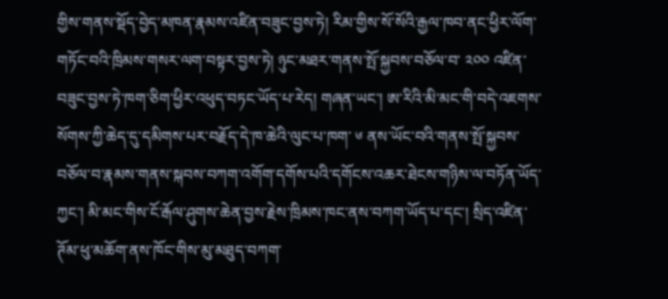གྱིས་གནས་སྡོད་བྱེད་མཁན་རྣམས་འཛིན་བཟུང་བྱས་ཏེ། རིམ་གྱིས་སོ་སོའི་རྒྱལ་ཁབ་ནང་ཕྱིར་ལོག་གཏོང་བའི་ཁྲིམས་གསར་ལག་བསྟར་བྱས་ཏེ། ཉུང་མཐར་གནས་སྤོ་སྐྱབས་བཅོལ་བ་ ༢༠༠ འཛིན་བཟུང་བྱས་ཏེ་ཁག་ཅིག་ཕྱིར་འཕུད་བཏང་ཡོད་པ་རེད། གཞན་ཡང་། ཨ་རིའི་མི་མང་གི་བདེ་འཇགས་སོགས་ཀྱི་ཆེད་དུ་དམིགས་པར་བརྗོད་དེ་ཁ་ཆེའི་ལུང་པ་ཁག་ ༦ ནས་ཡོང་བའི་གནས་སྤོ་སྐྱབས་བཅོལ་བ་རྣམས་གནས་སྐབས་བཀག་འགོག་དགོས་པའི་དགོངས་འཆར་ཐེངས་གཉིས་ལ་བཏོན་ཡོད་ཀྱང་། མི་མང་གིས་ངོ་རྒོལ་ཤུགས་ཆེན་བྱས་རྗེས་ཁྲིམས་ཁང་ནས་བཀག་ཡོད་པ་དང་། སྲིད་འཛིན་ཊོམ་ཕུ་མཆོག་ནས་ཁོང་གིས་མུ་མཐུད་བཀག་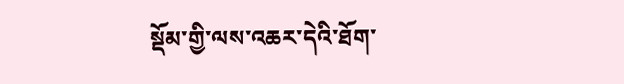སྡོམ་གྱི་ལས་འཆར་དེའི་ཐོག་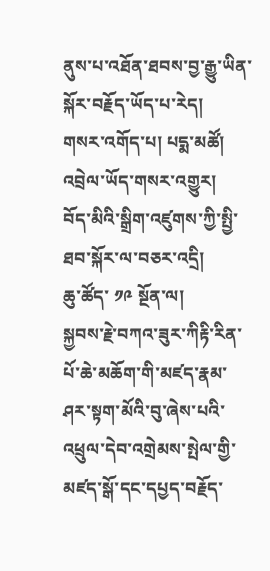ནུས་པ་འཐོན་ཐབས་བྱ་རྒྱུ་ཡིན་སྐོར་བརྗོད་ཡོད་པ་རེད།
གསར་འགོད་པ། པདྨ་མཚོ།
འབྲེལ་ཡོད་གསར་འགྱུར།
བོད་མིའི་སྒྲིག་འཛུགས་ཀྱི་སྤྱི་ཐབ་སྐོར་ལ་བཅར་འདྲི།
ཆུ་ཚོད་ ༡༩ སྔོན་ལ།
སྐྱབས་རྗེ་བཀའ་ཟུར་ཀིརྟི་རིན་པོ་ཆེ་མཆོག་གི་མཛད་རྣམ་ཤར་སྟག་མོའི་བུ་ཞེས་པའི་འཕྲུལ་དེབ་འགྲེམས་སྤེལ་གྱི་མཛད་སྒོ་དང་དཔྱད་བརྗོད་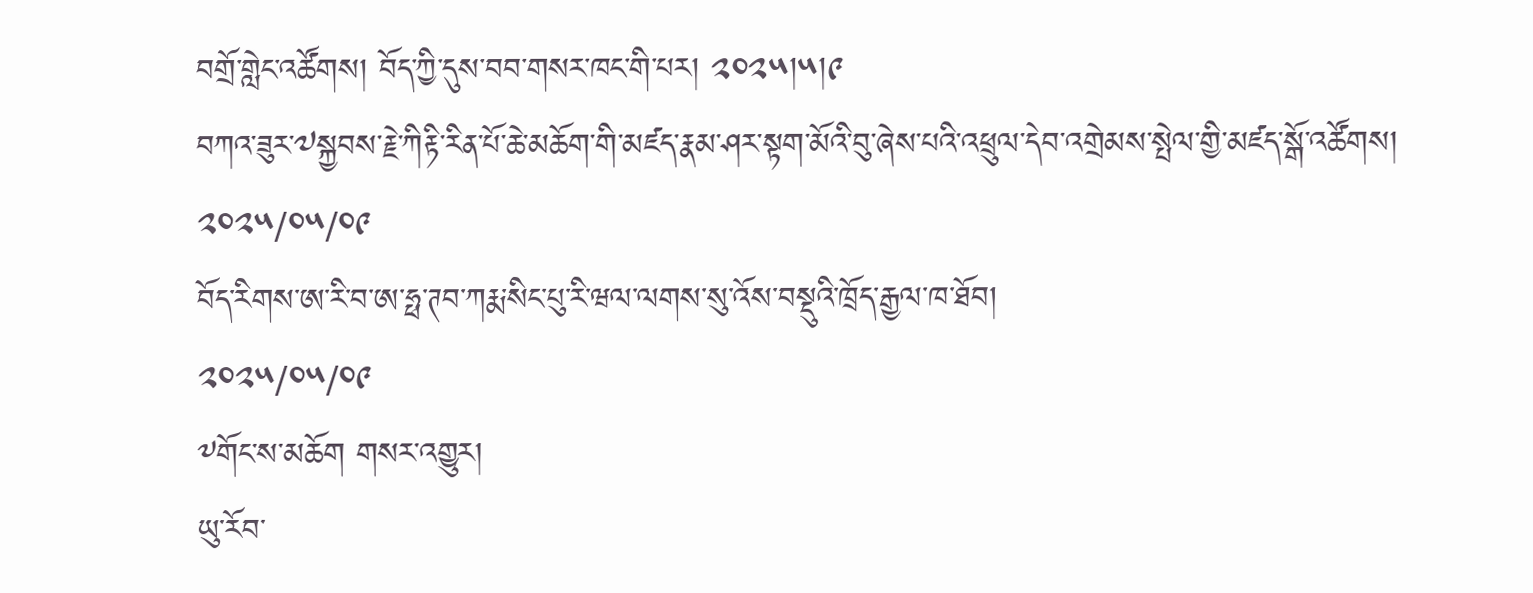བགྲོ་གླེང་འཚོགས། བོད་ཀྱི་དུས་བབ་གསར་ཁང་གི་པར། ༢༠༢༥།༥།༩
བཀའ་ཟུར་༧སྐྱབས་རྗེ་ཀིརྟི་རིན་པོ་ཆེ་མཆོག་གི་མཛད་རྣམ་ཤར་སྟག་མོའི་བུ་ཞེས་པའི་འཕྲུལ་དེབ་འགྲེམས་སྤེལ་གྱི་མཛད་སྒོ་འཚོགས།
༢༠༢༥/༠༥/༠༩
བོད་རིགས་ཨ་རི་བ་ཨ་ཧྥ་ཊབ་ཀརྨ་སིང་པུ་རི་ཝལ་ལགས་སུ་འོས་བསྡུའི་ཁྲོད་རྒྱལ་ཁ་ཐོབ།
༢༠༢༥/༠༥/༠༩
༸གོང་ས་མཆོག གསར་འགྱུར།
ཡུ་རོབ་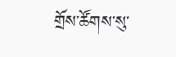གྲོས་ཚོགས་སུ་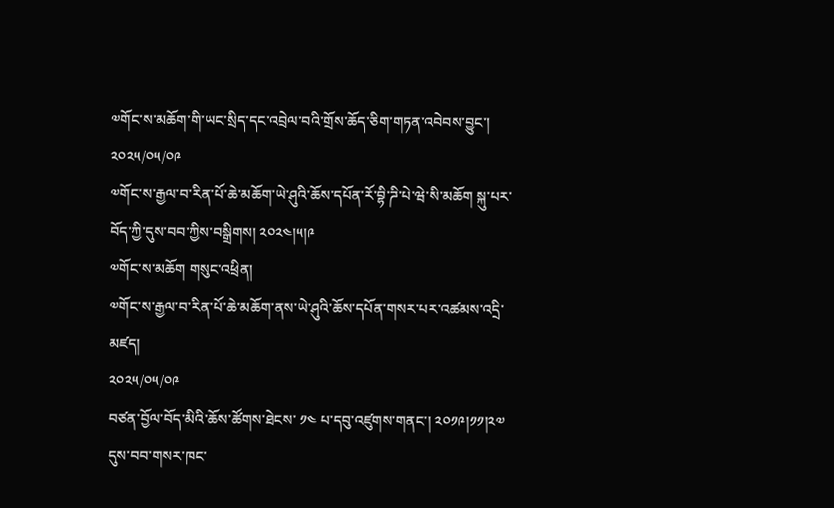༧གོང་ས་མཆོག་གི་ཡང་སྲིད་དང་འབྲེལ་བའི་གྲོས་ཆོད་ཅིག་གཏན་འབེབས་བྱུང་།
༢༠༢༥/༠༥/༠༩
༧གོང་ས་རྒྱལ་བ་རིན་པོ་ཆེ་མཆོག་ཡེ་ཤུའི་ཆོས་དཔོན་རོ་བྷི་ཌི་པེ་ཝེ་སི་མཆོག སྐུ་པར་བོད་ཀྱི་དུས་བབ་ཀྱིས་བསྒྲིགས། ༢༠༢༤།༥།༩
༧གོང་ས་མཆོག གསུང་འཕྲིན།
༧གོང་ས་རྒྱལ་བ་རིན་པོ་ཆེ་མཆོག་ནས་ཡེ་ཤུའི་ཆོས་དཔོན་གསར་པར་འཚམས་འདྲི་མཛད།
༢༠༢༥/༠༥/༠༩
བཙན་བྱོལ་བོད་མིའི་ཆོས་ཚོགས་ཐེངས་ ༡༤ པ་དབུ་འཛུགས་གནང་། ༢༠༡༩།༡༡།༢༧ དུས་བབ་གསར་ཁང་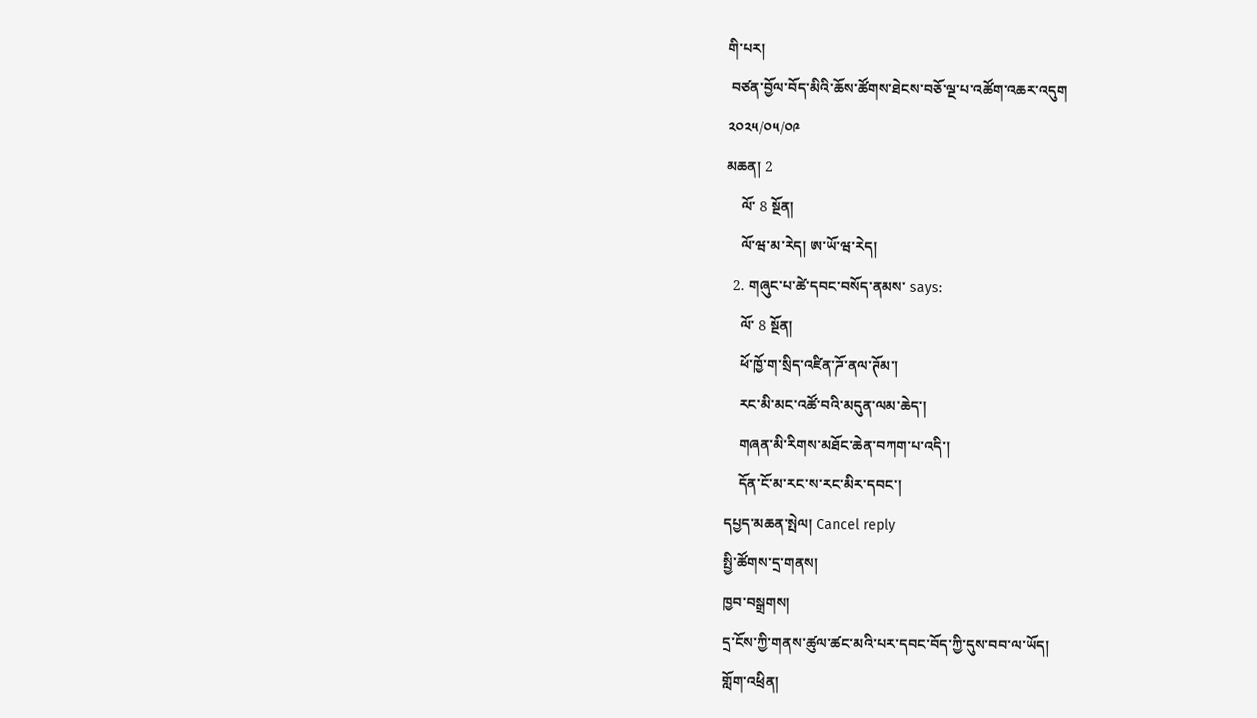གི་པར།
 བཙན་བྱོལ་བོད་མིའི་ཆོས་ཚོགས་ཐེངས་བཅོ་ལྔ་པ་འཚོག་འཆར་འདུག
༢༠༢༥/༠༥/༠༩
མཆན། 2
    ལོ་ 8 སྔོན།
    ལོ་ཝ་མ་རེད། ཨ་ཡོ་ཝ་རེད།
  2. གཞུང་པ་ཚེ་དབང་བསོད་ནམས་ says:
    ལོ་ 8 སྔོན།
    ཕོ་ཁྱོ་ག་སྲིད་འཛིན་ཌོ་ནལ་ཊོམ་།
    རང་མི་མང་འཚོ་བའི་མདུན་ལམ་ཆེད་།
    གཞན་མི་རིགས་མཐོང་ཆེན་བཀག་པ་འདི་།
    དོན་ངོ་མ་རང་ས་རང་མིར་དབང་།
དཔྱད་མཆན་སྤེལ། Cancel reply
སྤྱི་ཚོགས་དྲ་གནས།
ཁྱབ་བསྒྲགས།
དྲ་ངོས་ཀྱི་གནས་ཚུལ་ཚང་མའི་པར་དབང་བོད་ཀྱི་དུས་བབ་ལ་ཡོད།
གློག་འཕྲིན།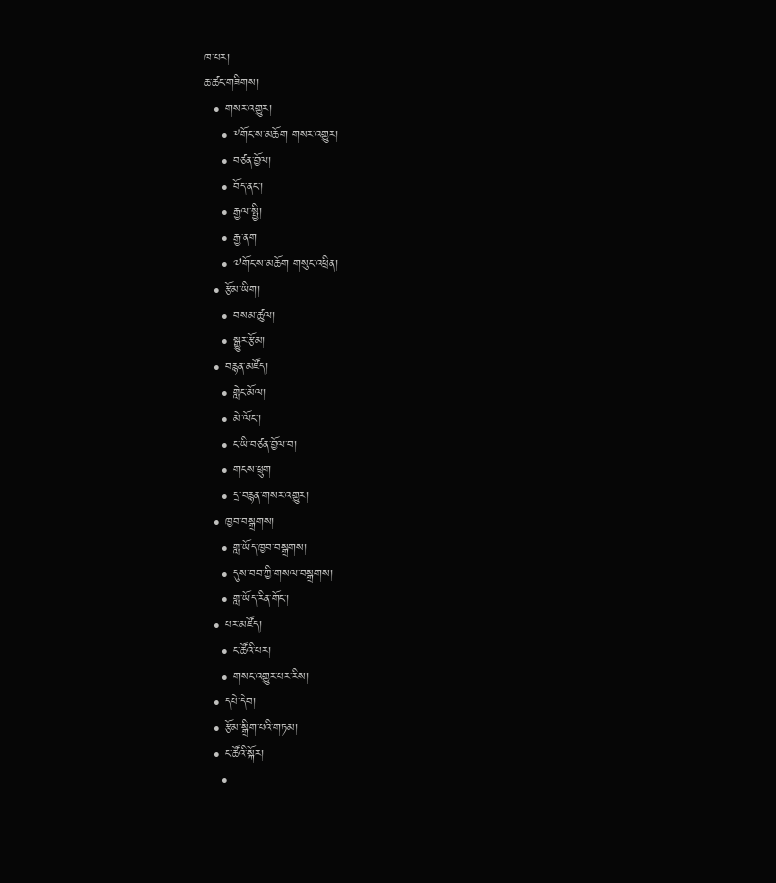ཁ་པར།
ཆ་ཚང་གཟིགས།
  • གསར་འགྱུར།
    • ༸གོང་ས་མཆོག གསར་འགྱུར།
    • བཙན་བྱོལ།
    • བོད་ནང་།
    • རྒྱལ་སྤྱི།
    • རྒྱ་ནག
    • ༧གོང་ས་མཆོག གསུང་འཕྲིན།
  • རྩོམ་ཡིག།
    • བསམ་ཚུལ།
    • སྒྱུར་རྩོམ།
  • བརྙན་མཛོད།
    • གླེང་མོལ།
    • མེ་ལོང་།
    • ང་ཡི་བཙན་བྱོལ་བ།
    • གངས་ཕྲུག
    • དྲ་བརྙན་གསར་འགྱུར།
  • ཁྱབ་བསྒྲགས།
    • གླ་ཡོད་ཁྱབ་བསྒྲགས།
    • དུས་བབ་ཀྱི་གསལ་བསྒྲགས།
    • གླ་ཡོད་རིན་གོང་།
  • པར་མཛོད།
    • ང་ཚོའི་པར།
    • གསང་འགྱུར་པར་རིས།
  • དཔེ་དེབ།
  • རྩོམ་སྒྲིག་པའི་གཏམ།
  • ང་ཚོའི་སྐོར།
    •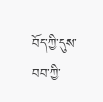བོད་ཀྱི་དུས་བབ་ཀྱི་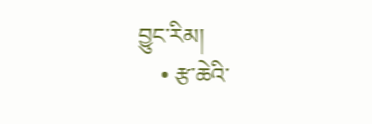བྱུང་རིམ།
    • རྩ་ཆེའི་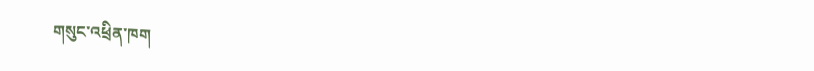གསུང་འཕྲིན་ཁག